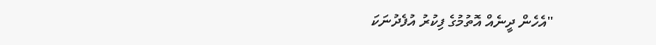"އެހެން ދީނެއް އޮތުމުގެ ފިކުރު އުފެދުނަކަ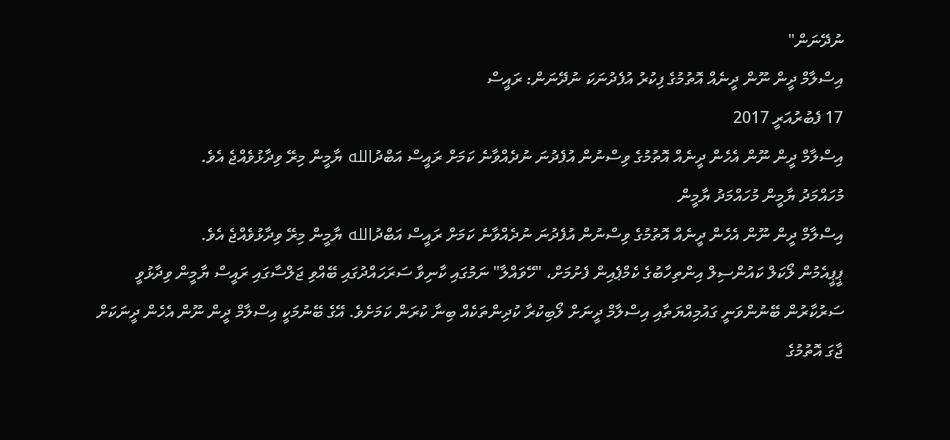ނުދޭނަން"
އިސްލާމް ދީން ނޫން ދީނެއް އޮތުމުގެ ފިކުރު އުފެދުނަކަ ނުދޭނަން: ރައީސް
17 ފެބުރުއަރީ 2017
އިސްލާމް ދީން ނޫން އެހެން ދީނެއް އޮތުމުގެ ވިސްނުން އުފެދުނަ ނުދެއްވާނެ ކަމަށް ރައީސް އަބްދުالله ޔާމީން މިރޭ ވިދާޅުވެއްޖެ އެވެ.
މުހައްމަދު ޔާމީން މުހައްމަދު ޔާމީން
އިސްލާމް ދީން ނޫން އެހެން ދީނެއް އޮތުމުގެ ވިސްނުން އުފެދުނަ ނުދެއްވާނެ ކަމަށް ރައީސް އަބްދުالله ޔާމީން މިރޭ ވިދާޅުވެއްޖެ އެވެ.
ޕީޕީއެމުން ލޯކަލް ކައުންސިލް އިންތިހާބުގެ ކެމްޕެއިން ފެށުމަށް، "ހޭވައްލާ" ނަމުގައި ކާނިވާ ސަރަހައްދުގައި ބޭއްވި ޖަލްސާގައި ރައީސް ޔާމީން ވިދާޅުވީ ސަރުކާރުން ބޭނުންވަނީ ގައުމިއްޔަތާއި އިސްލާމް ދީނަށް ލޯބިކުރާ ކުދިންތަކެއް ބިނާ ކުރަން ކަމަށެވެ. އޭގެ ބޭނުމަކީ އިސްލާމް ދީން ނޫން އެހެން ދީނަކަށް ޖާގަ އޮތުމުގެ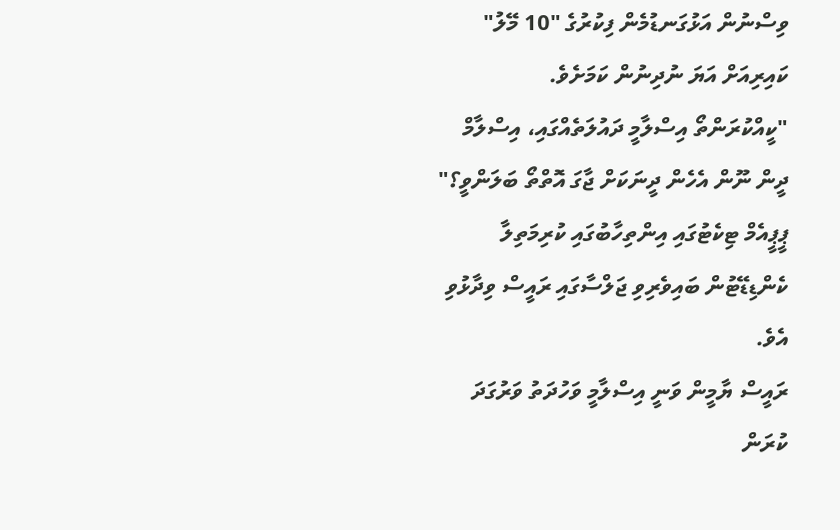ވިސްނުން އަޅުގަނޑުމެން ފިކުރުގެ "10 މޭލު" ކައިރިއަށް އަޔަ ނުދިނުން ކަމަށެވެ.
"ކީއްކުރަންތޯ އިސްލާމީ ދައުލަތެއްގައި، އިސްލާމް ދީން ނޫން އެހެން ދީނަކަށް ޖާގަ އޮތްތޯ ބަލަންވީ؟" ޕީޕީއެމް ޓިކެޓުގައި އިންތިހާބުގައި ކުރިމަތިލާ ކެންޑިޑޭޓުން ބައިވެރިވި ޖަލްސާގައި ރައީސް ވިދާޅުވި އެވެ.
ރައީސް ޔާމީން ވަނީ އިސްލާމީ ވަހުދަތު ވަރުގަދަ ކުރަން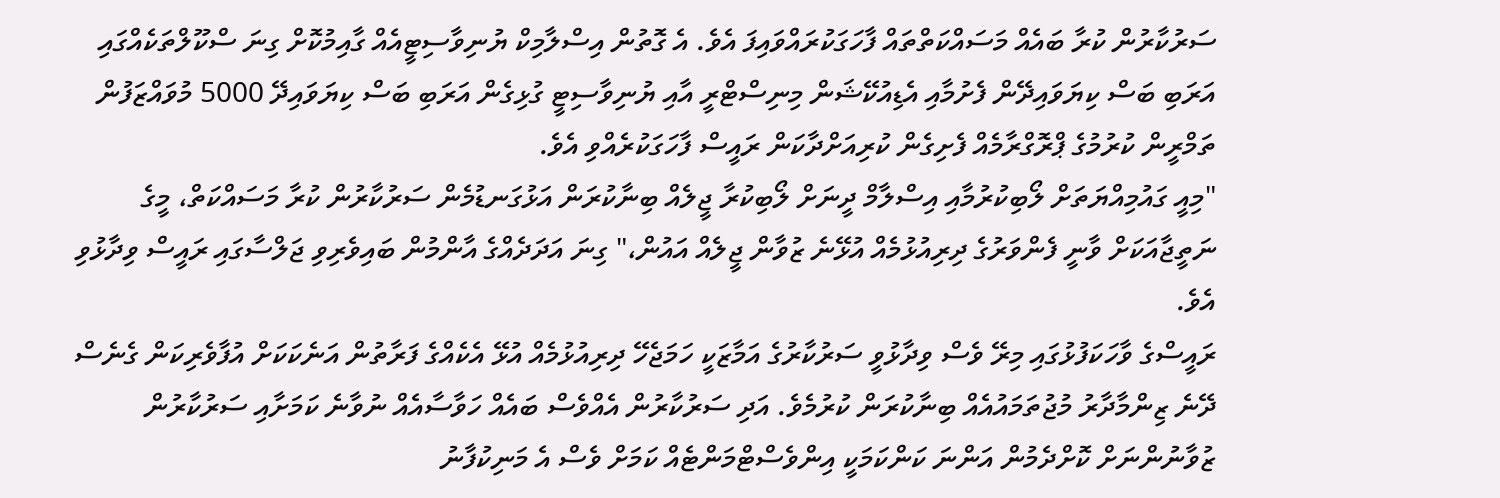ސަރުކާރުން ކުރާ ބައެއް މަސައްކަތްތައް ފާހަގަކުރައްވައިފަ އެވެ. އެ ގޮތުން އިސްލާމިކް ޔުނިވާސިޓީއެއް ގާއިމުކޮށް ގިނަ ސްކޫލްތަކެއްގައި އަރަބި ބަސް ކިޔަވައިދޭން ފެށުމާއި އެޑިއުކޭޝަން މިނިސްޓްރީ އާއި ޔުނިވާސިޓީ ގުޅިގެން އަރަބި ބަސް ކިޔަވައިދޭ 5000 މުވައްޒަފުން ތަމްރީން ކުރުމުގެ ޕްރޮގްރާމެއް ފެށިގެން ކުރިއަށްދާކަން ރައީސް ފާހަގަކުރެއްވި އެވެ.
"މިއީ ގައުމިއްޔަތަށް ލޯބިކުރުމާއި އިސްލާމް ދީނަށް ލޯބިކުރާ ޖީލެއް ބިނާކުރަން އަޅުގަނޑުމެން ސަރުކާރުން ކުރާ މަސައްކަތް، މީގެ ނަތީޖާއަކަށް ވާނީ ފެންވަރުގެ ދިރިއުޅުމެއް އުޅޭނެ ޒުވާން ޖީލެއް އައުން،" ގިނަ އަދަދެއްގެ އާންމުން ބައިވެރިވި ޖަލްސާގައި ރައީސް ވިދާޅުވި އެވެ.
ރައީސްގެ ވާހަކަފުޅުގައި މިރޭ ވެސް ވިދާޅުވީ ސަރުކާރުގެ އަމާޒަކީ ހަމަޖެހޭ ދިރިއުޅުމެއް އުޅޭ އެކެއްގެ ފަރާތުން އަނެކަކަށް އުފާވެރިކަން ގެނެސް ދޭނެ ޒިންމާދާރު މުޖުތަމައުއެއް ބިނާކުރަން ކުރުމެވެ. އަދި ސަރުކާރުން އެއްވެސް ބައެއް ހަވާސާއެއް ނުވާނެ ކަމަށާއި ސަރުކާރުން ޒުވާނުންނަށް ކޮށްދެމުން އަންނަ ކަންކަމަކީ އިންވެސްޓްމަންޓެއް ކަމަށް ވެސް އެ މަނިކުފާނު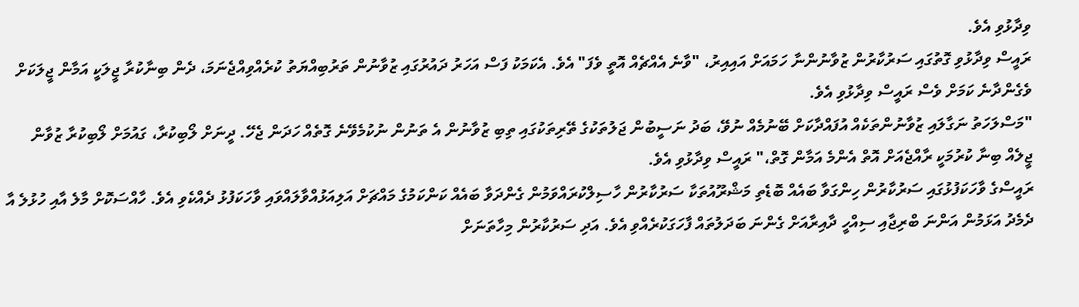ވިދާޅުވި އެވެ.
ރައީސް ވިދާޅުވި ގޮތުގައި ސަރުކާރުން ޒުވާނުންނާ ހަމައަށް އައިއިރު، "ވާނެ އެއްޗެއް އޮތީ ވެފަ" އެވެ. އެކަމަކު ފަސް އަހަރު ދައުރުގައި ޒުވާނުން ތަރުބިއްޔަތު ކުރެއްވިއްޖެނަމަ، ދެން ބިނާކުރާ ޖީލަކީ އަމާން ޖީލަކަށް ވެގެންދާނެ ކަމަށް ވެސް ރައީސް ވިދާޅުވި އެވެ.
"މަސްލަހަތު ނަގާލައި ޒުވާނުންތަކެއް އުފައްދާކަށް ބޭނުމެއް ނުވޭ، ބަދު ނަސީބުން ޖަލުތަކުގެ ތޭރިތަކުގައި ތިބި ޒުވާނުން އެ ތަނުން ނުކުމެވޭނެ ގޮތެއް ހަދަން ޖެހޭ. ދީނަށް ލޯބިކުރާ، ގައުމަށް ލޯބިކުރާ ޒުވާން ޖީލެއް ބިނާ ކުރުމަކީ ރާއްޖެއަށް އޮތް އެންމެ އަމާން ގޮތް،" ރައީސް ވިދާޅުވި އެވެ.
ރައީސްގެ ވާހަކަފުޅުގައި ސަރުކާރުން ހިންގަވާ ބައެއް ބޮޑެތި މަޝްރޫއުތަކާ ސަރުކާރުން ހާސިލްކުރައްވަމުން ގެންދަވާ ބައެއް ކަންކަމުގެ މައްޗަށް އަލިއަޅުއްވާލައްވައި ވާހަކަފުޅު ދެއްކެވި އެވެ. ހާއްސަކޮށް މާލެ އާއި ހުޅުލެ އާ ދެމެދު އަޅަމުން އަންނަ ބްރިޖާއި ސިއްހީ ދާއިރާއަށް ގެންނަ ބަދަލުތައް ފާހަގަކުރެއްވި އެވެ. އަދި ސަރުކާރުން މިހާތަނަށް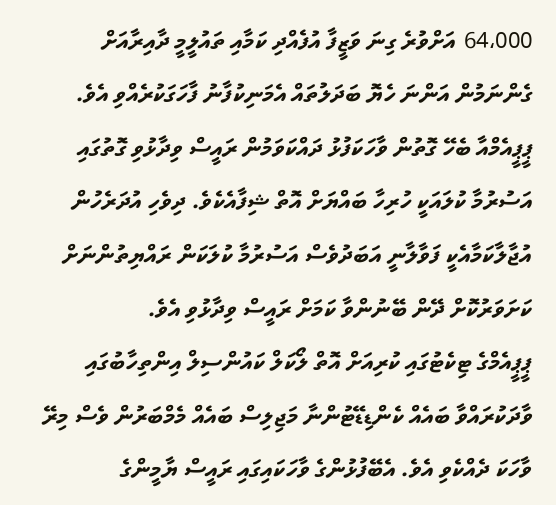64،000 އަށްވުރެ ގިނަ ވަޒީފާ އުފެއްދި ކަމާއި ތައުލީމީ ދާއިރާއަށް ގެންނަމުން އަންނަ ހެޔޮ ބަދަލުތައް އެމަނިކުފާނު ފާހަގަކުރެއްވި އެވެ.
ޕީޕީއެމްއާ ބެހޭ ގޮތުން ވާހަކަފުޅު ދައްކަވަމުން ރައީސް ވިދާޅުވި ގޮތުގައި އަސުރުމާ ކުލައަކީ ހުރިހާ ބައްޔަށް އޮތް ޝިފާއެކެވެ. ދިވެހި އުދަރެހުން އުޖާލާކަމާއެކީ ފަވާލާނީ އަބަދުވެސް އަސުރުމާ ކުލަކަން ރައްޔިތުންނަށް ކަށަވަރުކޮށް ދޭން ބޭނުންވާ ކަމަށް ރައީސް ވިދާޅުވި އެވެ.
ޕީޕީއެމްގެ ޓިކެޓުގައި ކުރިއަށް އޮތް ލޯކަލް ކައުންސިލް އިންތިހާބުގައި ވާދަކުރައްވާ ބައެއް ކެންޑިޑޭޓުންނާ މަޖިލިސް ބައެއް މެމްބަރުން ވެސް މިރޭ ވާހަކަ ދެއްކެވި އެވެ. އެބޭފުޅުންގެ ވާހަކައިގައި ރައީސް ޔާމީންގެ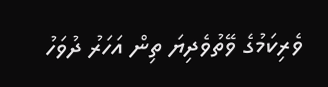ވެރިކަމުގެ ވޭތުވެދިޔަ ތިން އަހަރު ދުވަހު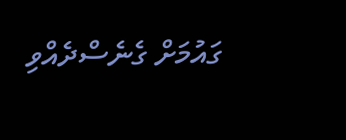ގައުމަށް ގެނެސްދެއްވި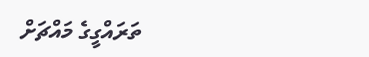ތަރައްގީގެ މައްޗަށް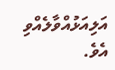އަލިއަޅުއްވާލެއްވި އެވެ.